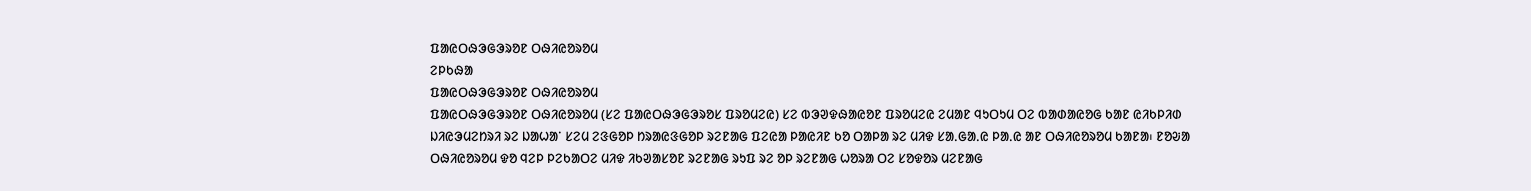ᱯᱟᱭᱛᱷᱳᱜᱳᱨᱚᱱ ᱛᱷᱤᱭᱚᱨᱚᱢ
ᱮᱞᱠᱷᱟ
ᱯᱟᱭᱛᱷᱳᱜᱳᱨᱚᱱ ᱛᱷᱤᱭᱚᱨᱚᱢ
ᱯᱟᱭᱛᱷᱳᱜᱳᱨᱚᱱ ᱛᱷᱤᱭᱚᱨᱚᱢ (ᱥᱮ ᱯᱟᱭᱛᱷᱳᱜᱳᱨᱚᱥ ᱯᱨᱚᱢᱮᱭ) ᱥᱮ ᱵᱳᱣᱫᱷᱟᱭᱚᱱ ᱯᱨᱚᱢᱮᱭ ᱮᱢᱟᱱ ᱧᱩᱛᱩᱢ ᱛᱮ ᱵᱟᱰᱟᱭᱚᱜ ᱠᱟᱱ ᱭᱤᱠᱞᱤᱰ ᱡᱤᱭᱳᱢᱮᱴᱨᱤ ᱨᱮ ᱡᱟᱦᱟᱸ ᱥᱮᱢ ᱮᱝᱜᱚᱞ ᱴᱨᱟᱭᱝᱜᱚᱞ ᱨᱮᱱᱟᱜ ᱯᱮᱭᱟ ᱞᱟᱭᱤᱱ ᱠᱚ ᱛᱟᱞᱟ ᱨᱮ ᱢᱤᱫ ᱥᱟᱹᱜᱟᱹᱭ ᱞᱟᱹᱭ ᱟᱱ ᱛᱷᱤᱭᱚᱨᱚᱢ ᱠᱟᱱᱟ᱾ ᱱᱚᱶᱟ ᱛᱷᱤᱭᱚᱨᱚᱢ ᱫᱚ ᱧᱮᱞ ᱞᱮᱠᱟᱛᱮ ᱢᱤᱫ ᱤᱠᱣᱟᱥᱚᱱ ᱨᱮᱱᱟᱜ ᱨᱩᱯ ᱨᱮ ᱚᱞ ᱨᱮᱱᱟᱜ ᱦᱚᱨᱟ ᱛᱮ ᱥᱚᱫᱚᱨ ᱢᱮᱱᱟᱜ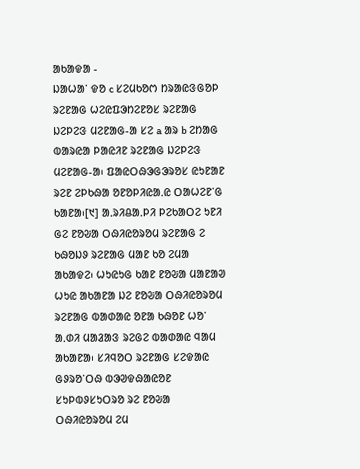ᱟᱠᱟᱫᱟ -
ᱡᱟᱦᱟᱸ ᱫᱚ c ᱥᱮᱢᱠᱚᱬ ᱴᱨᱟᱭᱝᱜᱚᱞ ᱨᱮᱱᱟᱜ ᱦᱮᱭᱯᱳᱴᱮᱱᱚᱥ ᱨᱮᱱᱟᱜ ᱡᱮᱞᱮᱝ ᱢᱮᱱᱟᱜ-ᱟ ᱥᱮ a ᱟᱨ b ᱮᱴᱟᱜ ᱵᱟᱨᱭᱟ ᱞᱟᱭᱤᱱ ᱨᱮᱱᱟᱜ ᱡᱮᱞᱮᱝ ᱢᱮᱱᱟᱜ-ᱟ᱾ ᱯᱟᱭᱛᱷᱳᱜᱳᱨᱚᱥ ᱭᱩᱱᱟᱱ ᱨᱮᱱ ᱮᱞᱠᱷᱟ ᱚᱱᱚᱞᱤᱭᱟᱹᱭ ᱛᱟᱦᱮᱱᱸᱜ ᱠᱟᱱᱟ᱾[᱑] ᱟᱹᱨᱤᱪᱟᱹᱞᱤ ᱞᱮᱠᱟᱛᱮ ᱩᱱᱤ ᱜᱮ ᱱᱚᱶᱟ ᱛᱷᱤᱭᱚᱨᱚᱢ ᱨᱮᱱᱟᱜ ᱮ ᱠᱷᱚᱡᱽ ᱨᱮᱱᱟᱜ ᱢᱟᱱ ᱠᱚ ᱮᱢᱟ ᱟᱠᱟᱫᱮ᱾ ᱦᱩᱭᱩᱜ ᱠᱟᱱ ᱱᱚᱶᱟ ᱢᱟᱱᱟᱣ ᱦᱩᱭ ᱟᱠᱟᱱᱟ ᱡᱮ ᱱᱚᱶᱟ ᱛᱷᱤᱭᱚᱨᱚᱢ ᱨᱮᱱᱟᱜ ᱵᱟᱰᱟᱭ ᱚᱱᱟ ᱠᱷᱚᱱ ᱦᱚᱸ ᱟᱹᱰᱤ ᱢᱟᱲᱟᱝ ᱨᱮᱜᱮ ᱵᱟᱰᱟᱭ ᱧᱟᱢ ᱟᱠᱟᱱᱟ᱾ ᱥᱤᱧᱚᱛ ᱨᱮᱱᱟᱜ ᱥᱮᱫᱟᱭ ᱜᱽᱨᱚᱸᱛᱷ ᱵᱳᱣᱫᱷᱟᱭᱚᱱ ᱥᱩᱞᱵᱽᱥᱩᱛᱨᱚ ᱨᱮ ᱱᱚᱶᱟ ᱛᱷᱤᱭᱚᱨᱚᱢ ᱮᱢ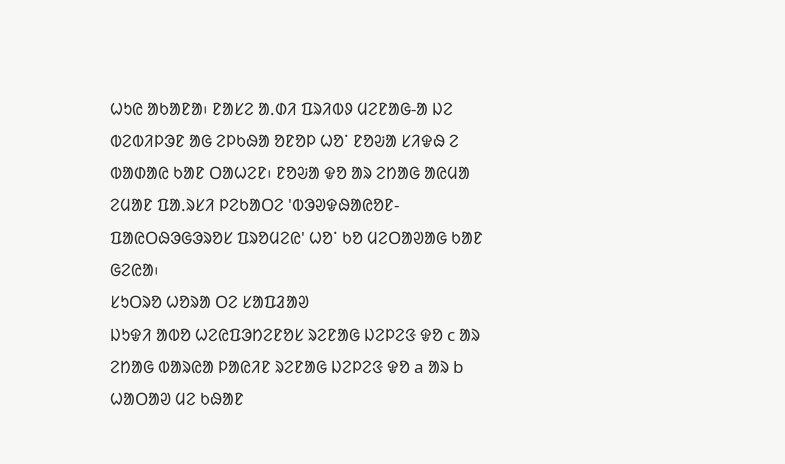ᱦᱩᱭ ᱟᱠᱟᱱᱟ᱾ ᱱᱟᱥᱮ ᱟᱹᱰᱤ ᱯᱨᱤᱵᱽ ᱢᱮᱱᱟᱜ-ᱟ ᱡᱮ ᱵᱮᱵᱤᱞᱳᱱ ᱟᱜ ᱮᱞᱠᱷᱟ ᱚᱱᱚᱞ ᱦᱚᱸ ᱱᱚᱶᱟ ᱥᱤᱫᱷ ᱮ ᱵᱟᱰᱟᱭ ᱠᱟᱱ ᱛᱟᱦᱮᱱ᱾ ᱱᱚᱶᱟ ᱫᱚ ᱟᱨ ᱮᱴᱟᱜ ᱟᱭᱢᱟ ᱮᱢᱟᱱ ᱯᱟᱹᱨᱥᱤ ᱞᱮᱠᱟᱛᱮ 'ᱵᱳᱣᱫᱷᱟᱭᱚᱱ- ᱯᱟᱭᱛᱷᱳᱜᱳᱨᱚᱥ ᱯᱨᱚᱢᱮᱭ' ᱦᱚᱸ ᱠᱚ ᱢᱮᱛᱟᱣᱟᱜ ᱠᱟᱱ ᱜᱮᱭᱟ᱾
ᱥᱩᱛᱨᱚ ᱦᱚᱨᱟ ᱛᱮ ᱥᱟᱯᱲᱟᱣ
ᱡᱩᱫᱤ ᱟᱵᱚ ᱦᱮᱭᱯᱳᱴᱮᱱᱚᱥ ᱨᱮᱱᱟᱜ ᱡᱮᱞᱮᱝ ᱫᱚ c ᱟᱨ ᱮᱴᱟᱜ ᱵᱟᱨᱭᱟ ᱞᱟᱭᱤᱱ ᱨᱮᱱᱟᱜ ᱡᱮᱞᱮᱝ ᱫᱚ a ᱟᱨ b ᱦᱟᱛᱟᱣ ᱢᱮ ᱠᱷᱟᱱ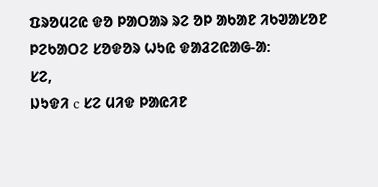ᱯᱨᱚᱢᱮᱭ ᱫᱚ ᱞᱟᱛᱟᱨ ᱨᱮ ᱚᱞ ᱟᱠᱟᱱ ᱤᱠᱣᱟᱥᱚᱱ ᱞᱮᱠᱟᱛᱮ ᱥᱚᱫᱚᱨ ᱦᱩᱭ ᱫᱟᱲᱮᱭᱟᱜ-ᱟ:
ᱥᱮ,
ᱡᱩᱫᱤ c ᱥᱮ ᱢᱤᱫ ᱞᱟᱭᱤᱱ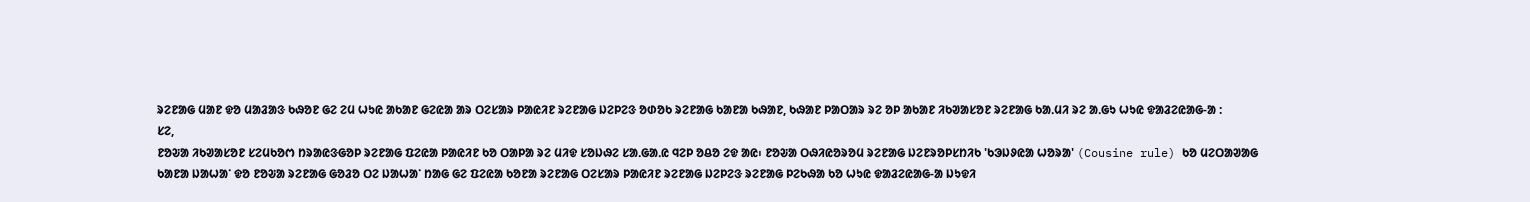ᱨᱮᱱᱟᱜ ᱢᱟᱱ ᱫᱚ ᱢᱟᱲᱟᱝ ᱠᱷᱚᱱ ᱜᱮ ᱮᱢ ᱦᱩᱭ ᱟᱠᱟᱱ ᱜᱮᱭᱟ ᱟᱨ ᱛᱮᱥᱟᱨ ᱞᱟᱭᱤᱱ ᱨᱮᱱᱟᱜ ᱡᱮᱞᱮᱝ ᱚᱰᱚᱠ ᱨᱮᱱᱟᱜ ᱠᱟᱱᱟ ᱠᱷᱟᱱ, ᱠᱷᱟᱱ ᱞᱟᱛᱟᱨ ᱨᱮ ᱚᱞ ᱟᱠᱟᱱ ᱤᱠᱣᱟᱥᱚᱱ ᱨᱮᱱᱟᱜ ᱠᱟᱹᱢᱤ ᱨᱮ ᱟᱹᱜᱩ ᱦᱩᱭ ᱫᱟᱲᱮᱭᱟᱜ-ᱟ :
ᱥᱮ,
ᱱᱚᱶᱟ ᱤᱠᱣᱟᱥᱚᱱ ᱥᱮᱢᱠᱚᱬ ᱴᱨᱟᱭᱝᱜᱚᱞ ᱨᱮᱱᱟᱜ ᱯᱮᱭᱟ ᱞᱟᱭᱤᱱ ᱠᱚ ᱛᱟᱞᱟ ᱨᱮ ᱢᱤᱫ ᱥᱚᱡᱷᱮ ᱥᱟᱹᱜᱟᱹᱭ ᱧᱮᱞ ᱚᱪᱚ ᱮᱫ ᱟᱭ᱾ ᱱᱚᱶᱟ ᱛᱷᱤᱭᱚᱨᱚᱢ ᱨᱮᱱᱟᱜ ᱡᱮᱱᱨᱚᱞᱥᱴᱤᱠ 'ᱠᱳᱡᱽᱭᱟ ᱦᱚᱨᱟ' (Cousine rule) ᱠᱚ ᱢᱮᱛᱟᱣᱟᱜ ᱠᱟᱱᱟ ᱡᱟᱦᱟᱸ ᱫᱚ ᱱᱚᱶᱟ ᱨᱮᱱᱟᱜ ᱜᱚᱲᱚ ᱛᱮ ᱡᱟᱦᱟᱸ ᱴᱟᱜ ᱜᱮ ᱯᱮᱭᱟ ᱠᱚᱱᱟ ᱨᱮᱱᱟᱜ ᱛᱮᱥᱟᱨ ᱞᱟᱭᱤᱱ ᱨᱮᱱᱟᱜ ᱡᱮᱞᱮᱝ ᱨᱮᱱᱟᱜ ᱞᱮᱠᱷᱟ ᱠᱚ ᱦᱩᱭ ᱫᱟᱲᱮᱭᱟᱜ-ᱟ ᱡᱩᱫᱤ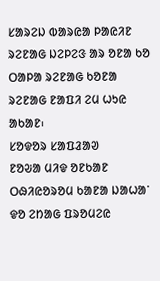ᱥᱟᱨᱮᱡ ᱵᱟᱨᱭᱟ ᱞᱟᱭᱤᱱ ᱨᱮᱱᱟᱜ ᱡᱮᱞᱮᱝ ᱟᱨ ᱚᱱᱟ ᱠᱚ ᱛᱟᱞᱟ ᱨᱮᱱᱟᱜ ᱠᱚᱱᱟ ᱨᱮᱱᱟᱜ ᱱᱟᱯᱤ ᱮᱢ ᱦᱩᱭ ᱟᱠᱟᱱ᱾
ᱥᱚᱫᱚᱨ ᱥᱟᱯᱲᱟᱣ
ᱱᱚᱶᱟ ᱢᱤᱫ ᱚᱱᱠᱟᱱ ᱛᱷᱤᱭᱚᱨᱚᱢ ᱠᱟᱱᱟ ᱡᱟᱦᱟᱸ ᱫᱚ ᱮᱴᱟᱜ ᱯᱨᱚᱢᱮᱭ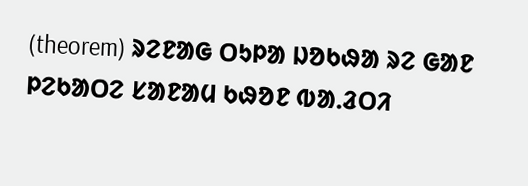(theorem) ᱨᱮᱱᱟᱜ ᱛᱩᱞᱟ ᱡᱚᱠᱷᱟ ᱨᱮ ᱜᱟᱱ ᱞᱮᱠᱟᱛᱮ ᱥᱟᱱᱟᱢ ᱠᱷᱚᱱ ᱵᱟᱹᱲᱛᱤ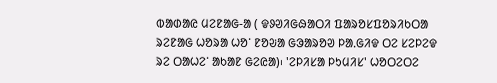ᱵᱟᱰᱟᱭ ᱢᱮᱱᱟᱜ-ᱟ ( ᱫᱽᱣᱤᱜᱷᱟᱛᱤ ᱯᱟᱨᱚᱥᱯᱚᱨᱤᱠᱛᱟ ᱨᱮᱱᱟᱜ ᱦᱚᱨᱟ ᱦᱚᱸ ᱱᱚᱶᱟ ᱜᱳᱟᱨᱚᱣ ᱞᱟᱹᱜᱤᱫ ᱛᱮ ᱥᱮᱞᱮᱫ ᱨᱮ ᱛᱟᱦᱮᱸ ᱟᱠᱟᱱ ᱜᱮᱭᱟ)᱾ 'ᱮᱞᱤᱥᱟ ᱞᱩᱢᱤᱥ' ᱦᱚᱛᱮᱛᱮ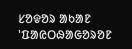ᱥᱚᱫᱚᱨ ᱟᱠᱟᱱ 'ᱯᱟᱭᱛᱷᱟᱜᱚᱨᱚᱱ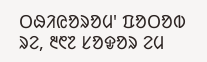ᱛᱷᱤᱭᱚᱨᱚᱢ' ᱯᱚᱛᱚᱵ ᱨᱮ, ᱓᱖᱗ ᱥᱚᱫᱚᱨ ᱮᱢ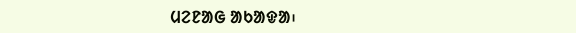ᱢᱮᱱᱟᱜ ᱟᱠᱟᱫᱟ᱾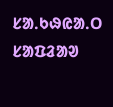ᱥᱟᱹᱠᱷᱭᱟᱹᱛ ᱥᱟᱯᱲᱟᱣ